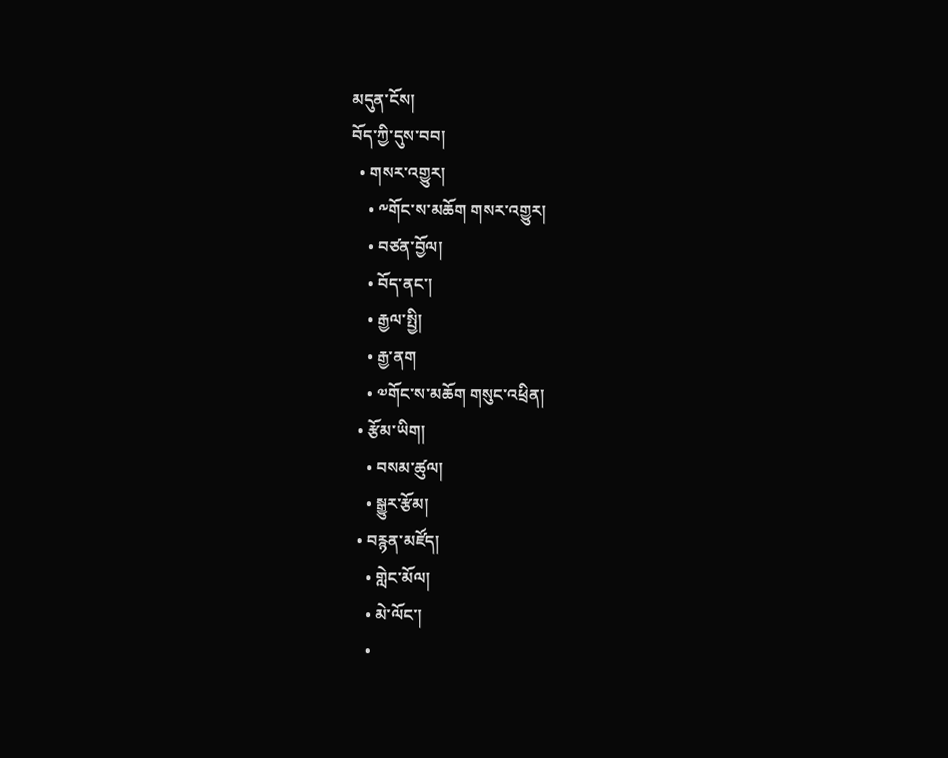མདུན་ངོས།
བོད་ཀྱི་དུས་བབ།
  • གསར་འགྱུར།
    • ༸གོང་ས་མཆོག གསར་འགྱུར།
    • བཙན་བྱོལ།
    • བོད་ནང་།
    • རྒྱལ་སྤྱི།
    • རྒྱ་ནག
    • ༧གོང་ས་མཆོག གསུང་འཕྲིན།
  • རྩོམ་ཡིག།
    • བསམ་ཚུལ།
    • སྒྱུར་རྩོམ།
  • བརྙན་མཛོད།
    • གླེང་མོལ།
    • མེ་ལོང་།
    •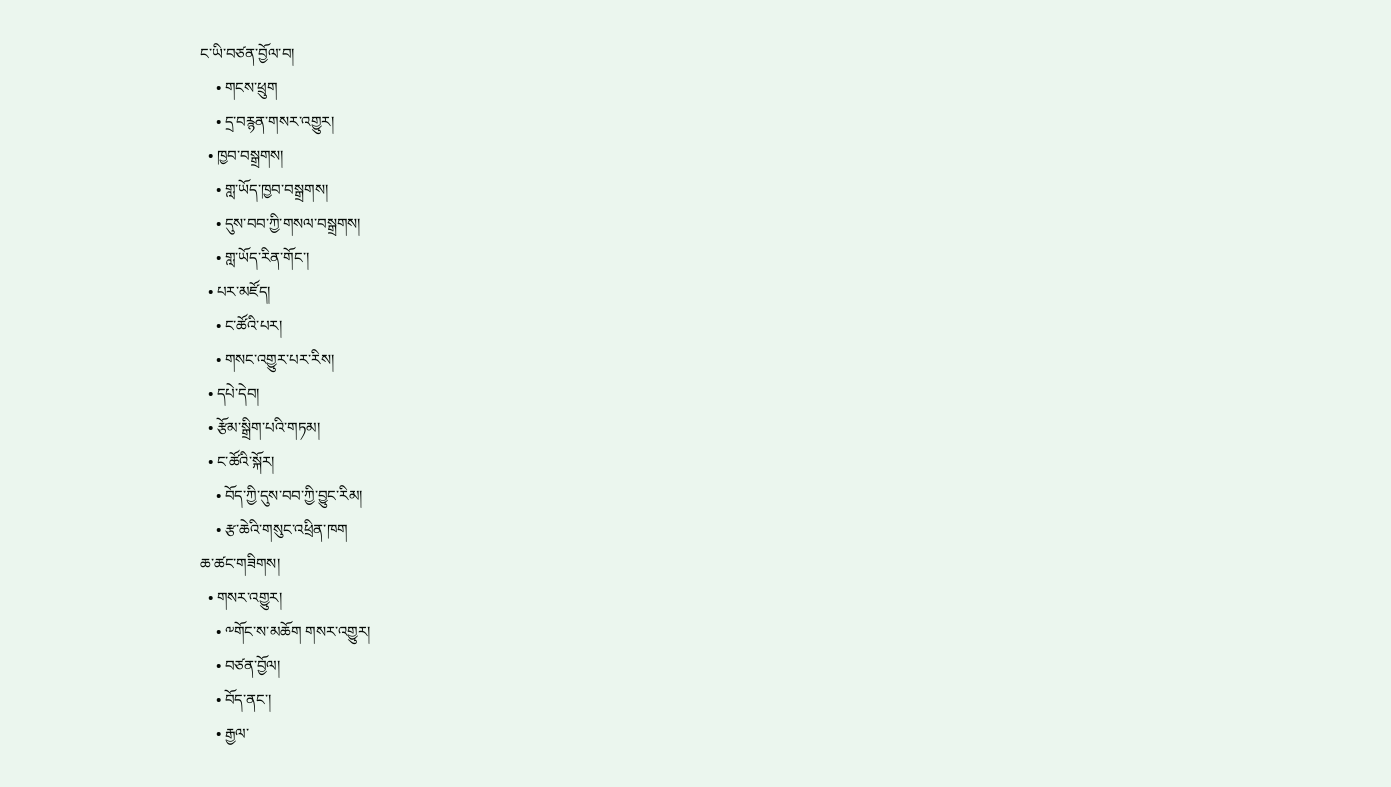ང་ཡི་བཙན་བྱོལ་བ།
    • གངས་ཕྲུག
    • དྲ་བརྙན་གསར་འགྱུར།
  • ཁྱབ་བསྒྲགས།
    • གླ་ཡོད་ཁྱབ་བསྒྲགས།
    • དུས་བབ་ཀྱི་གསལ་བསྒྲགས།
    • གླ་ཡོད་རིན་གོང་།
  • པར་མཛོད།
    • ང་ཚོའི་པར།
    • གསང་འགྱུར་པར་རིས།
  • དཔེ་དེབ།
  • རྩོམ་སྒྲིག་པའི་གཏམ།
  • ང་ཚོའི་སྐོར།
    • བོད་ཀྱི་དུས་བབ་ཀྱི་བྱུང་རིམ།
    • རྩ་ཆེའི་གསུང་འཕྲིན་ཁག
ཆ་ཚང་གཟིགས།
  • གསར་འགྱུར།
    • ༸གོང་ས་མཆོག གསར་འགྱུར།
    • བཙན་བྱོལ།
    • བོད་ནང་།
    • རྒྱལ་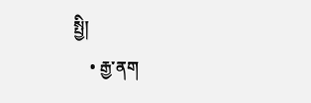སྤྱི།
    • རྒྱ་ནག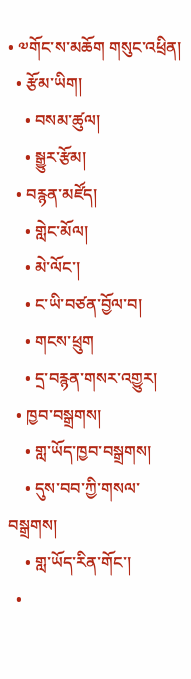• ༧གོང་ས་མཆོག གསུང་འཕྲིན།
  • རྩོམ་ཡིག།
    • བསམ་ཚུལ།
    • སྒྱུར་རྩོམ།
  • བརྙན་མཛོད།
    • གླེང་མོལ།
    • མེ་ལོང་།
    • ང་ཡི་བཙན་བྱོལ་བ།
    • གངས་ཕྲུག
    • དྲ་བརྙན་གསར་འགྱུར།
  • ཁྱབ་བསྒྲགས།
    • གླ་ཡོད་ཁྱབ་བསྒྲགས།
    • དུས་བབ་ཀྱི་གསལ་བསྒྲགས།
    • གླ་ཡོད་རིན་གོང་།
  •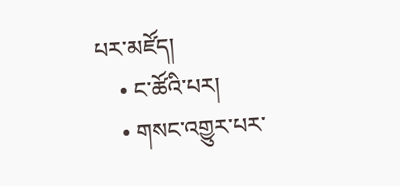པར་མཛོད།
    • ང་ཚོའི་པར།
    • གསང་འགྱུར་པར་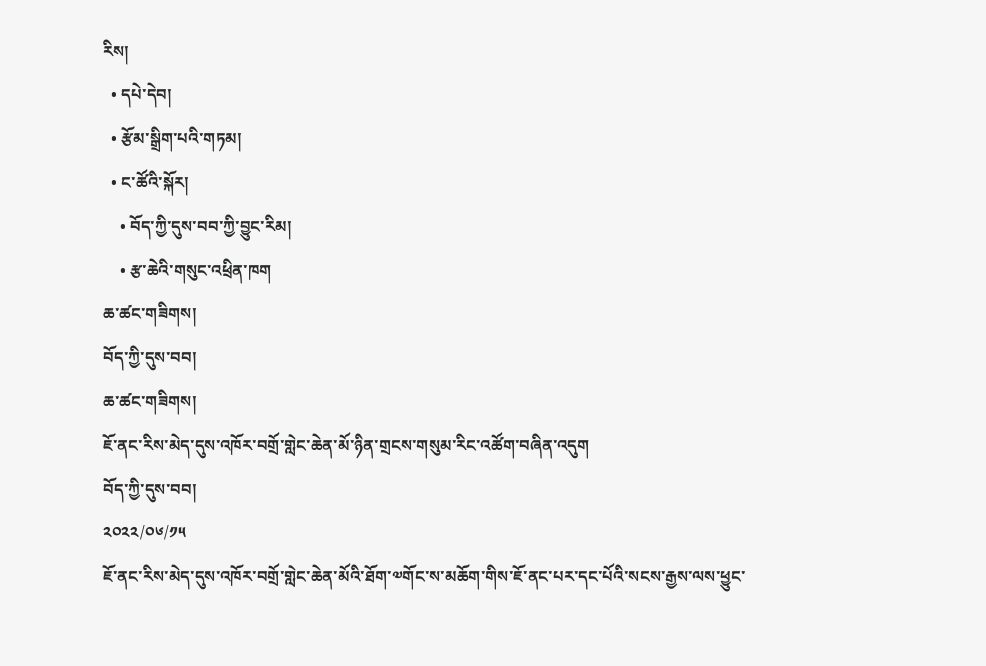རིས།
  • དཔེ་དེབ།
  • རྩོམ་སྒྲིག་པའི་གཏམ།
  • ང་ཚོའི་སྐོར།
    • བོད་ཀྱི་དུས་བབ་ཀྱི་བྱུང་རིམ།
    • རྩ་ཆེའི་གསུང་འཕྲིན་ཁག
ཆ་ཚང་གཟིགས།
བོད་ཀྱི་དུས་བབ།
ཆ་ཚང་གཟིགས།
ཇོ་ནང་རིས་མེད་དུས་འཁོར་བགྲོ་གླེང་ཆེན་མོ་ཉིན་གྲངས་གསུམ་རིང་འཚོག་བཞིན་འདུག
བོད་ཀྱི་དུས་བབ།
༢༠༢༢/༠༦/༡༥
ཇོ་ནང་རིས་མེད་དུས་འཁོར་བགྲོ་གླེང་ཆེན་མོའི་ཐོག་༧གོང་ས་མཆོག་གིས་ཇོ་ནང་པར་དང་པོའི་སངས་རྒྱས་ལས་ཕྱུང་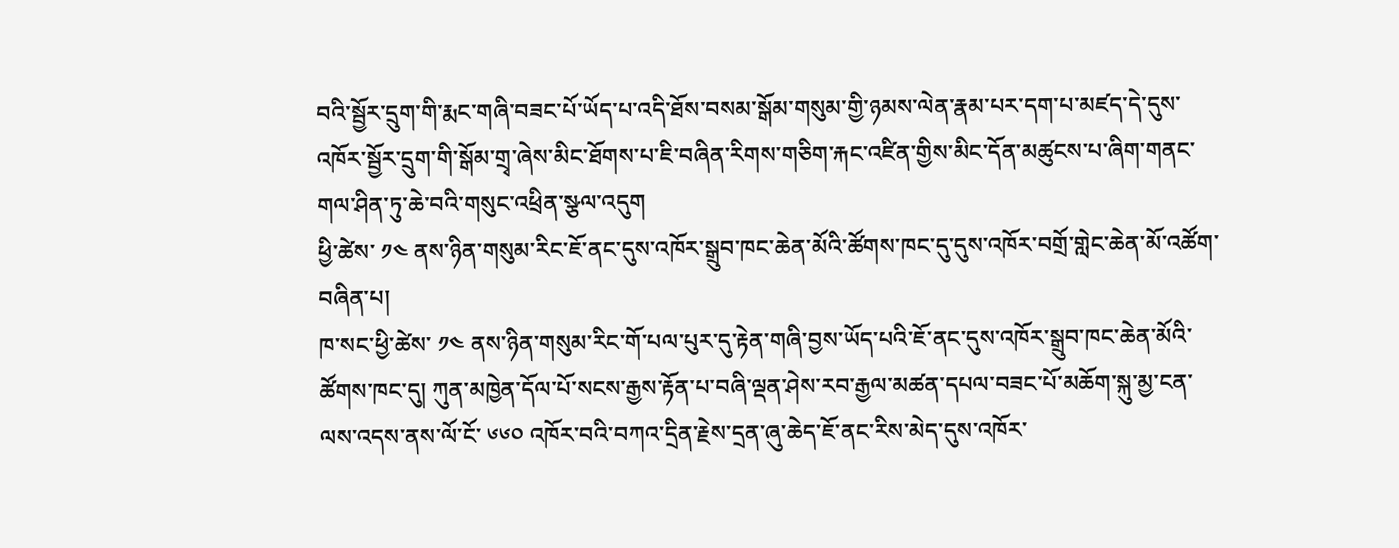བའི་སྦྱོར་དྲུག་གི་རྨང་གཞི་བཟང་པོ་ཡོད་པ་འདི་ཐོས་བསམ་སྒོམ་གསུམ་གྱི་ཉམས་ལེན་རྣམ་པར་དག་པ་མཛད་དེ་དུས་འཁོར་སྦྱོར་དྲུག་གི་སྒོམ་གྲྭ་ཞེས་མིང་ཐོགས་པ་ཇི་བཞིན་རིགས་གཅིག་རྐང་འཛིན་གྱིས་མིང་དོན་མཚུངས་པ་ཞིག་གནང་གལ་ཤིན་ཏུ་ཆེ་བའི་གསུང་འཕྲིན་སྩལ་འདུག
ཕྱི་ཚེས་ ༡༤ ནས་ཉིན་གསུམ་རིང་ཇོ་ནང་དུས་འཁོར་སྒྲུབ་ཁང་ཆེན་མོའི་ཚོགས་ཁང་དུ་དུས་འཁོར་བགྲོ་གླེང་ཆེན་མོ་འཚོག་བཞིན་པ།
ཁ་སང་ཕྱི་ཚེས་ ༡༤ ནས་ཉིན་གསུམ་རིང་གོ་པལ་པུར་དུ་རྟེན་གཞི་བྱས་ཡོད་པའི་ཇོ་ནང་དུས་འཁོར་སྒྲུབ་ཁང་ཆེན་མོའི་ཚོགས་ཁང་དུ། ཀུན་མཁྱེན་དོལ་པོ་སངས་རྒྱས་རྟོན་པ་བཞི་ལྡན་ཤེས་རབ་རྒྱལ་མཚན་དཔལ་བཟང་པོ་མཆོག་སྐུ་མྱ་ངན་ལས་འདས་ནས་ལོ་ངོ་ ༦༦༠ འཁོར་བའི་བཀའ་དྲིན་རྗེས་དྲན་ཞུ་ཆེད་ཇོ་ནང་རིས་མེད་དུས་འཁོར་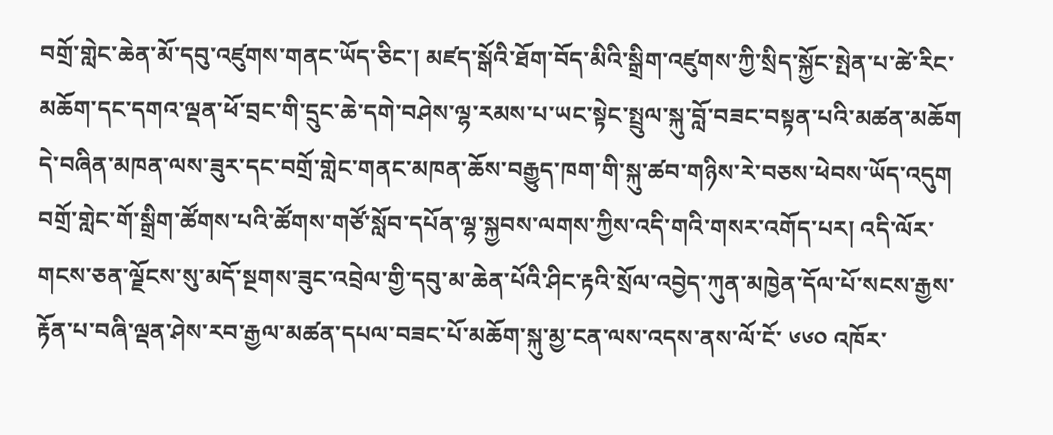བགྲོ་གླེང་ཆེན་མོ་དབུ་འཛུགས་གནང་ཡོད་ཅིང་། མཛད་སྒོའི་ཐོག་བོད་མིའི་སྒྲིག་འཛུགས་ཀྱི་སྲིད་སྐྱོང་སྤེན་པ་ཚེ་རིང་མཆོག་དང་དགའ་ལྡན་ཕོ་བྲང་གི་དྲུང་ཆེ་དགེ་བཤེས་ལྷ་རམས་པ་ཡང་སྟེང་སྤྲུལ་སྐུ་བློ་བཟང་བསྟན་པའི་མཚན་མཆོག དེ་བཞིན་མཁན་ལས་ཟུར་དང་བགྲོ་གླེང་གནང་མཁན་ཆོས་བརྒྱུད་ཁག་གི་སྐུ་ཚབ་གཉིས་རེ་བཅས་ཕེབས་ཡོད་འདུག
བགྲོ་གླེང་གོ་སྒྲིག་ཚོགས་པའི་ཚོགས་གཙོ་སློབ་དཔོན་ལྷ་སྐྱབས་ལགས་ཀྱིས་འདི་གའི་གསར་འགོད་པར། འདི་ལོར་གངས་ཅན་ལྗོངས་སུ་མདོ་སྔགས་ཟུང་འབྲེལ་གྱི་དབུ་མ་ཆེན་པོའི་ཤིང་རྟའི་སྲོལ་འབྱེད་ཀུན་མཁྱེན་དོལ་པོ་སངས་རྒྱས་རྟོན་པ་བཞི་ལྡན་ཤེས་རབ་རྒྱལ་མཚན་དཔལ་བཟང་པོ་མཆོག་སྐུ་མྱ་ངན་ལས་འདས་ནས་ལོ་ངོ་ ༦༦༠ འཁོར་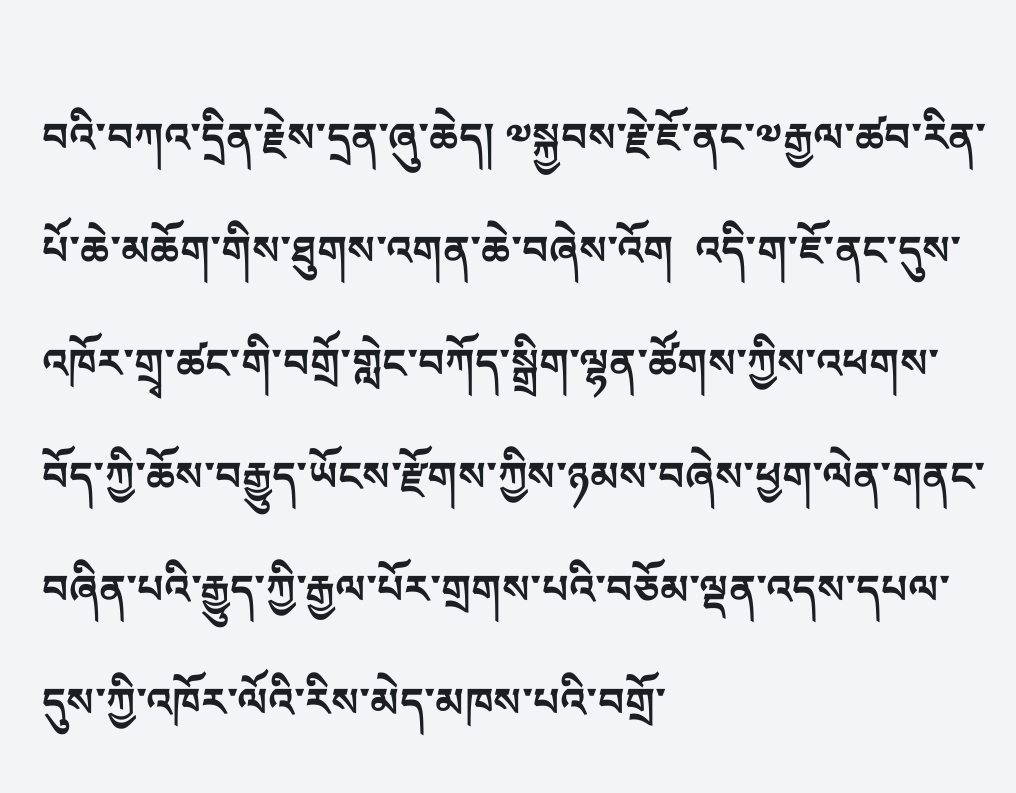བའི་བཀའ་དྲིན་རྗེས་དྲན་ཞུ་ཆེད། ༧སྐྱབས་རྗེ་ཇོ་ནང་༧རྒྱལ་ཚབ་རིན་པོ་ཆེ་མཆོག་གིས་ཐུགས་འགན་ཆེ་བཞེས་འོག  འདི་ག་ཇོ་ནང་དུས་འཁོར་གྲྭ་ཚང་གི་བགྲོ་གླེང་བཀོད་སྒྲིག་ལྷན་ཚོགས་ཀྱིས་འཕགས་བོད་ཀྱི་ཆོས་བརྒྱུད་ཡོངས་རྫོགས་ཀྱིས་ཉམས་བཞེས་ཕྱག་ལེན་གནང་བཞིན་པའི་རྒྱུད་ཀྱི་རྒྱལ་པོར་གྲགས་པའི་བཅོམ་ལྡན་འདས་དཔལ་དུས་ཀྱི་འཁོར་ལོའི་རིས་མེད་མཁས་པའི་བགྲོ་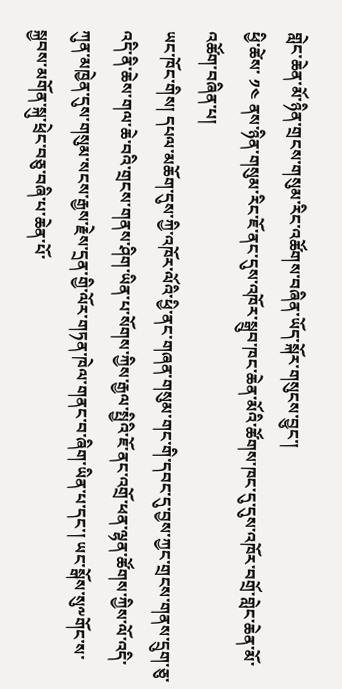གླེང་ཆེན་མོ་ཉིན་གྲངས་གསུམ་རིང་འཚོགས་བཞིན་ཡོད་སྐོར་གསུངས་བྱུང་།
ཕྱི་ཚེས་ ༡༤ ནས་ཉིན་གསུམ་རིང་ཇོ་ནང་དུས་འཁོར་སྒྲུབ་ཁང་ཆེན་མོའི་ཚོགས་ཁང་དུ་དུས་འཁོར་བགྲོ་གླེང་ཆེན་མོ་འཚོག་བཞིན་པ།
ཡང་ཁོང་གིས། དཔལ་མཆོག་དུས་ཀྱི་འཁོར་ལོའི་ཕྱི་ནང་གཞན་གསུམ་གང་གི་དབང་དུ་བྱས་ཀྱང་གྲངས་གནས་དྲུག་ཅུ་འདི་ནི་ཆེས་གལ་ཆེ་བའི་གྲངས་གནས་ཤིག་ཡིན་པ་སོགས་ཀྱིས་རྒྱལ་སྤྱིའི་ཇོ་ནང་འགྲོ་ཕན་ལྷན་ཚོགས་ཀྱིས་ལོ་འདི་ཀུན་མཁྱེན་དུས་གསུམ་སངས་རྒྱས་རྗེས་དྲན་གྱི་ལོར་གཏན་ཁེལ་གནང་བ་ཞིག་ཡིན་པ་དང་། ཡང་སྒོས་སུ༸གོང་ས་སྐྱབས་མགོན་སྐུ་ཕྲེང་བཅུ་བཞི་པ་ཆེན་པོ་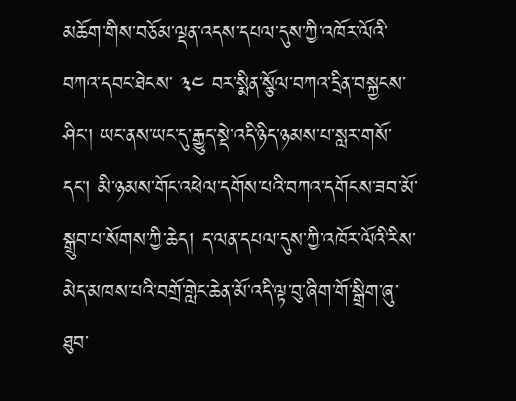མཆོག་གིས་བཅོམ་ལྡན་འདས་དཔལ་དུས་ཀྱི་འཁོར་ལོའི་བཀའ་དབང་ཐེངས་ ༣༤ བར་སྨིན་སྩོལ་བཀའ་དྲིན་བསྐྱངས་ཤིང་། ཡང་ནས་ཡང་དུ་རྒྱུད་སྡེ་འདི་ཉིད་ཉམས་པ་སླར་གསོ་དང་། མི་ཉམས་གོང་འཕེལ་དགོས་པའི་བཀའ་དགོངས་ཟབ་མོ་སྒྲུབ་པ་སོགས་ཀྱི་ཆེད། ད་ལན་དཔལ་དུས་ཀྱི་འཁོར་ལོའི་རིས་མེད་མཁས་པའི་བགྲོ་གླེང་ཆེན་མོ་འདི་ལྟ་བུ་ཞིག་གོ་སྒྲིག་ཞུ་ཐུབ་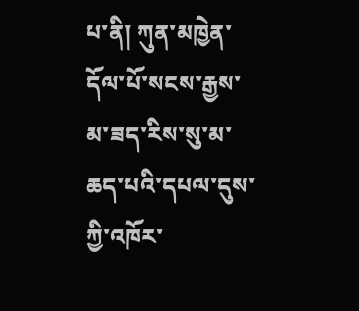པ་ནི། ཀུན་མཁྱེན་དོལ་པོ་སངས་རྒྱས་མ་ཟད་རིས་སུ་མ་ཆད་པའི་དཔལ་དུས་ཀྱི་འཁོར་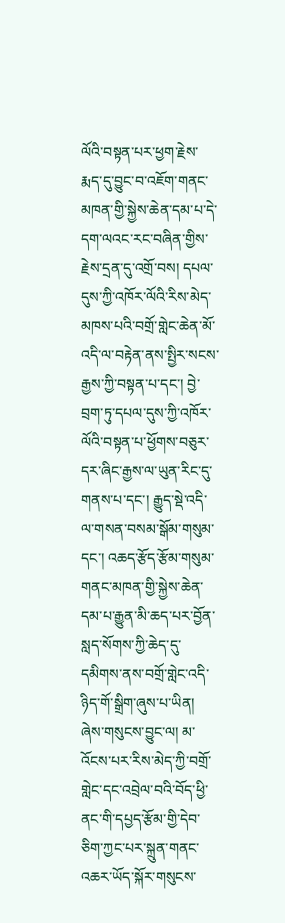ལོའི་བསྟན་པར་ཕྱག་རྗེས་རྨད་དུ་བྱུང་བ་འཇོག་གནང་མཁན་གྱི་སྐྱེས་ཆེན་དམ་པ་དེ་དག་ལའང་རང་བཞིན་གྱིས་རྗེས་དྲན་དུ་འགྲོ་བས། དཔལ་དུས་ཀྱི་འཁོར་ལོའི་རིས་མེད་མཁས་པའི་བགྲོ་གླེང་ཆེན་མོ་འདི་ལ་བརྟེན་ནས་སྤྱིར་སངས་རྒྱས་ཀྱི་བསྟན་པ་དང་། བྱེ་བྲག་ཏུ་དཔལ་དུས་ཀྱི་འཁོར་ལོའི་བསྟན་པ་ཕྱོགས་བཅུར་དར་ཞིང་རྒྱས་ལ་ཡུན་རིང་དུ་གནས་པ་དང་། རྒྱུད་སྡེ་འདི་ལ་གསན་བསམ་སྒོམ་གསུམ་དང་། འཆད་རྩོད་རྩོམ་གསུམ་གནང་མཁན་གྱི་སྐྱེས་ཆེན་དམ་པ་རྒྱུན་མི་ཆད་པར་བྱོན་སླད་སོགས་ཀྱི་ཆེད་དུ་དམིགས་ནས་བགྲོ་གླེང་འདི་ཉིད་གོ་སྒྲིག་ཞུས་པ་ཡིན། ཞེས་གསུངས་བྱུང་ལ། མ་འོངས་པར་རིས་མེད་ཀྱི་བགྲོ་གླེང་དང་འབྲེལ་བའི་བོད་ཕྱི་ནང་གི་དཔྱད་རྩོམ་གྱི་དེབ་ཅིག་ཀྱང་པར་སྐྲུན་གནང་འཆར་ཡོད་སྐོར་གསུངས་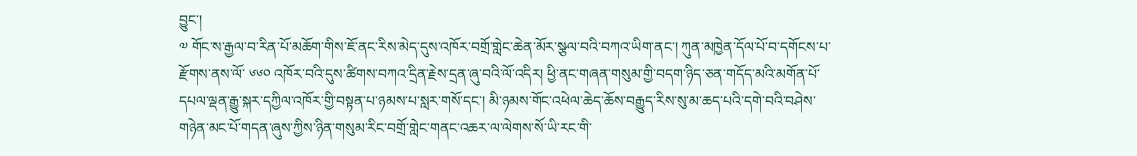བྱུང་།
༧ གོང་ས་རྒྱལ་བ་རིན་པོ་མཆོག་གིས་ཇོ་ནང་རིས་མེད་དུས་འཁོར་བགྲོ་གླེང་ཆེན་མོར་སྩལ་བའི་བཀའ་ཡིག་ནང་། ཀུན་མཁྱེན་དོལ་པོ་བ་དགོངས་པ་རྫོགས་ནས་ལོ་ ༦༦༠ འཁོར་བའི་དུས་ཚིགས་བཀའ་དྲིན་རྗེས་དྲན་ཞུ་བའི་ལོ་འདིར། ཕྱི་ནང་གཞན་གསུམ་གྱི་བདག་ཉིད་ཅན་གདོད་མའི་མགོན་པོ་དཔལ་ལྡན་རྒྱུ་སྐར་དཀྱིལ་འཁོར་གྱི་བསྟན་པ་ཉམས་པ་སླར་གསོ་དང་། མི་ཉམས་གོང་འཕེལ་ཆེད་ཆོས་བརྒྱུད་རིས་སུ་མ་ཆད་པའི་དགེ་བའི་བཤེས་གཉེན་མང་པོ་གདན་ཞུས་ཀྱིས་ཉིན་གསུམ་རིང་བགྲོ་གླེང་གནང་འཆར་ལ་ལེགས་སོ་ཡི་རང་གི་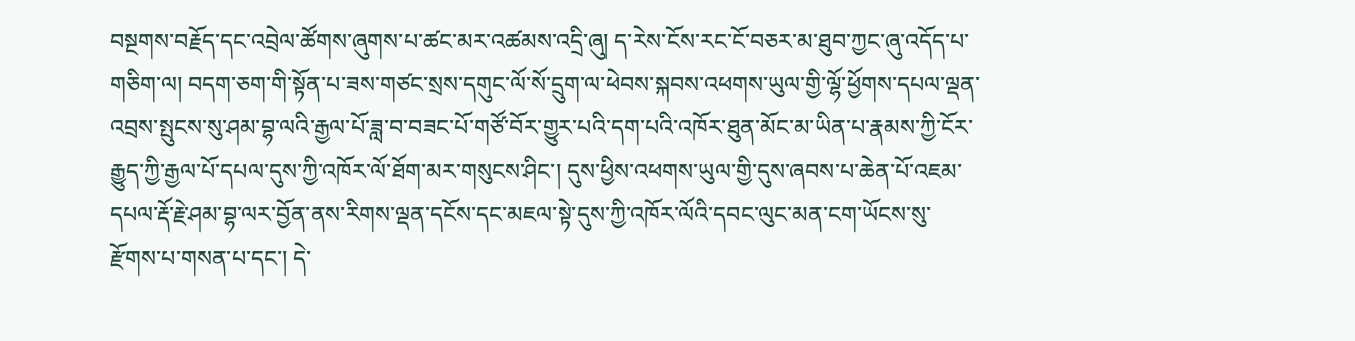བསྔགས་བརྗོད་དང་འབྲེལ་ཚོགས་ཞུགས་པ་ཚང་མར་འཚམས་འདྲི་ཞུ། ད་རེས་ངོས་རང་ངོ་བཅར་མ་ཐུབ་ཀྱང་ཞུ་འདོད་པ་གཅིག་ལ། བདག་ཅག་གི་སྟོན་པ་ཟས་གཙང་སྲས་དགུང་ལོ་སོ་དྲུག་ལ་ཕེབས་སྐབས་འཕགས་ཡུལ་གྱི་ལྷོ་ཕྱོགས་དཔལ་ལྡན་འབྲས་སྤུངས་སུ་ཤམ་བྷ་ལའི་རྒྱལ་པོ་ཟླ་བ་བཟང་པོ་གཙོ་བོར་གྱུར་པའི་དག་པའི་འཁོར་ཐུན་མོང་མ་ཡིན་པ་རྣམས་ཀྱི་ངོར་རྒྱུད་ཀྱི་རྒྱལ་པོ་དཔལ་དུས་ཀྱི་འཁོར་ལོ་ཐོག་མར་གསུངས་ཤིང་། དུས་ཕྱིས་འཕགས་ཡུལ་གྱི་དུས་ཞབས་པ་ཆེན་པོ་འཇམ་དཔལ་རྡོ་རྗེ་ཤམ་བྷ་ལར་བྱོན་ནས་རིགས་ལྡན་དངོས་དང་མཇལ་སྟེ་དུས་ཀྱི་འཁོར་ལོའི་དབང་ལུང་མན་ངག་ཡོངས་སུ་རྫོགས་པ་གསན་པ་དང་། དེ་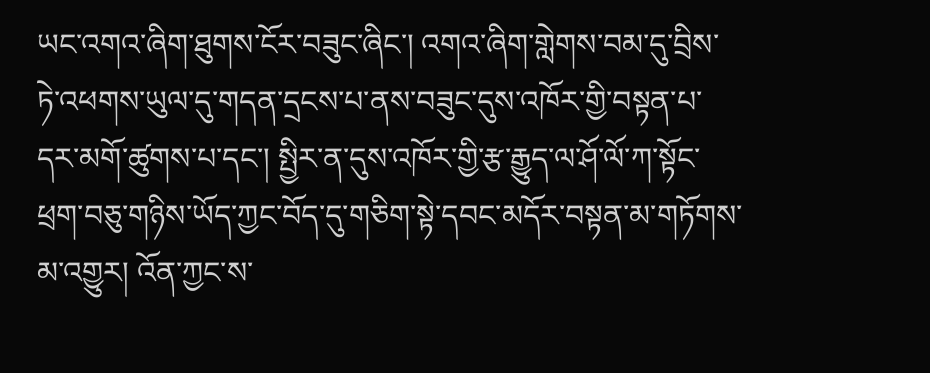ཡང་འགའ་ཞིག་ཐུགས་ངོར་བཟུང་ཞིང་། འགའ་ཞིག་གླེགས་བམ་དུ་བྲིས་ཏེ་འཕགས་ཡུལ་དུ་གདན་དྲངས་པ་ནས་བཟུང་དུས་འཁོར་གྱི་བསྟན་པ་དར་མགོ་ཚུགས་པ་དང་། སྤྱིར་ན་དུས་འཁོར་གྱི་རྩ་རྒྱུད་ལ་ཤོ་ལོ་ཀ་སྟོང་ཕྲག་བཅུ་གཉིས་ཡོད་ཀྱང་བོད་དུ་གཅིག་སྟེ་དབང་མདོར་བསྟན་མ་གཏོགས་མ་འགྱུར། འོན་ཀྱང་ས་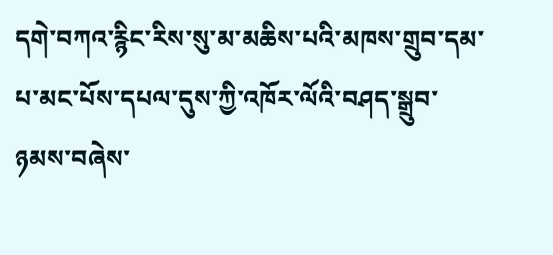དགེ་བཀའ་རྙིང་རིས་སུ་མ་མཆིས་པའི་མཁས་གྲུབ་དམ་པ་མང་པོས་དཔལ་དུས་ཀྱི་འཁོར་ལོའི་བཤད་སྒྲུབ་ཉམས་བཞེས་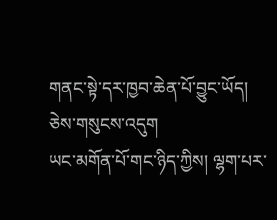གནང་སྟེ་དར་ཁྱབ་ཆེན་པོ་བྱུང་ཡོད། ཅེས་གསུངས་འདུག
ཡང་མགོན་པོ་གང་ཉིད་ཀྱིས། ལྷག་པར་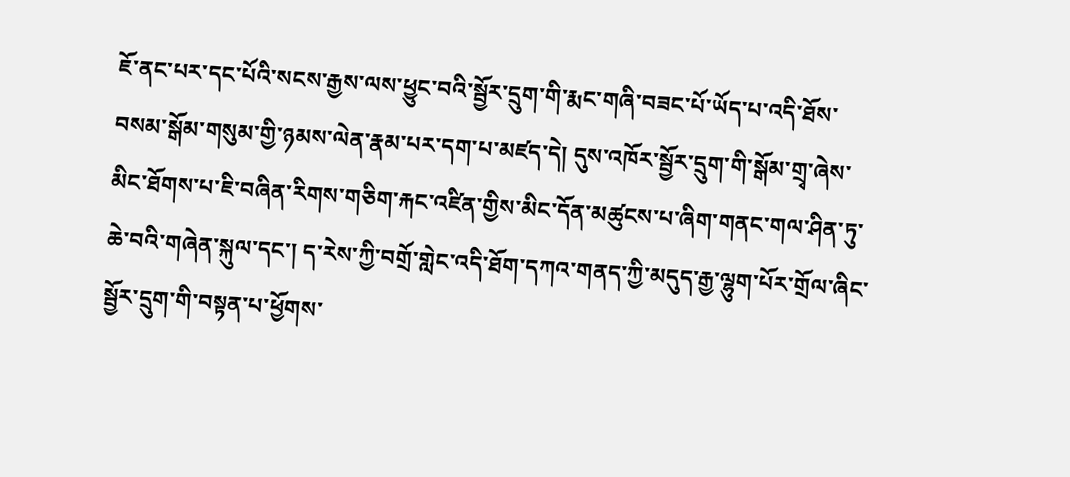ཇོ་ནང་པར་དང་པོའི་སངས་རྒྱས་ལས་ཕྱུང་བའི་སྦྱོར་དྲུག་གི་རྨང་གཞི་བཟང་པོ་ཡོད་པ་འདི་ཐོས་བསམ་སྒོམ་གསུམ་གྱི་ཉམས་ལེན་རྣམ་པར་དག་པ་མཛད་དེ། དུས་འཁོར་སྦྱོར་དྲུག་གི་སྒོམ་གྲྭ་ཞེས་མིང་ཐོགས་པ་ཇི་བཞིན་རིགས་གཅིག་རྐང་འཛིན་གྱིས་མིང་དོན་མཚུངས་པ་ཞིག་གནང་གལ་ཤིན་ཏུ་ཆེ་བའི་གཞེན་སྐུལ་དང་། ད་རེས་ཀྱི་བགྲོ་གླེང་འདི་ཐོག་དཀའ་གནད་ཀྱི་མདུད་རྒྱ་ལྷུག་པོར་གྲོལ་ཞིང་སྦྱོར་དྲུག་གི་བསྟན་པ་ཕྱོགས་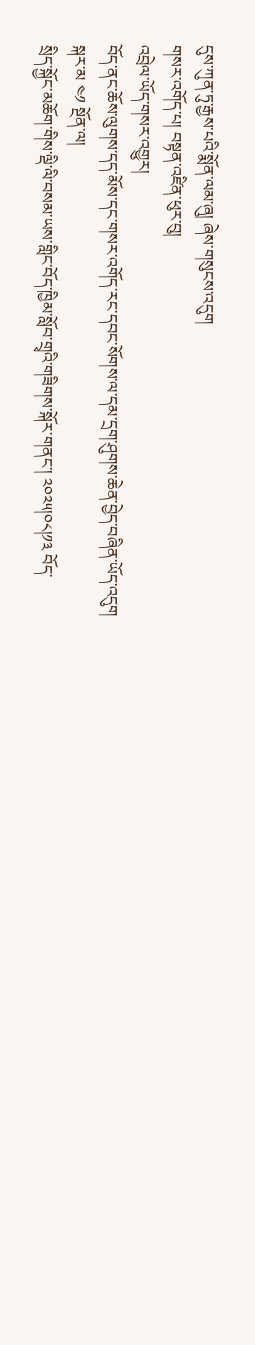དུས་ཀུན་ཏུ་རྒྱས་པའི་སྨོན་ལམ་ཞུ། ཞེས་གསུངས་འདུག
གསར་འགོད་པ། བསྟན་འཛིན་ཕུར་བུ།
འབྲེལ་ཡོད་གསར་འགྱུར།
བོད་ནང་ཆོས་ལུགས་དད་མོས་དང་གསར་འགོད་རང་དབང་སོགས་ལ་དམ་དྲག་ཤུགས་ཆེན་བྱེད་བཞིན་ཡོད་འདུག
སྐར་མ ༤༡ སྔོན་ལ།
སྲིད་སྐྱོང་མཆོག་གིས་ལྡི་ལི་བསམ་ཡས་གླིང་བོད་ཁྱིམ་སློབ་གྲྭའི་གཟིགས་སྐོར་གནང་། ༢༠༢༥།༠༨།༡༣ བོད་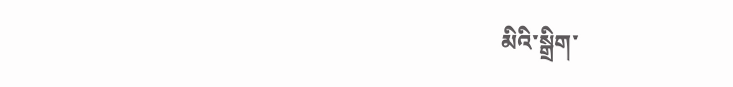མིའི་སྒྲིག་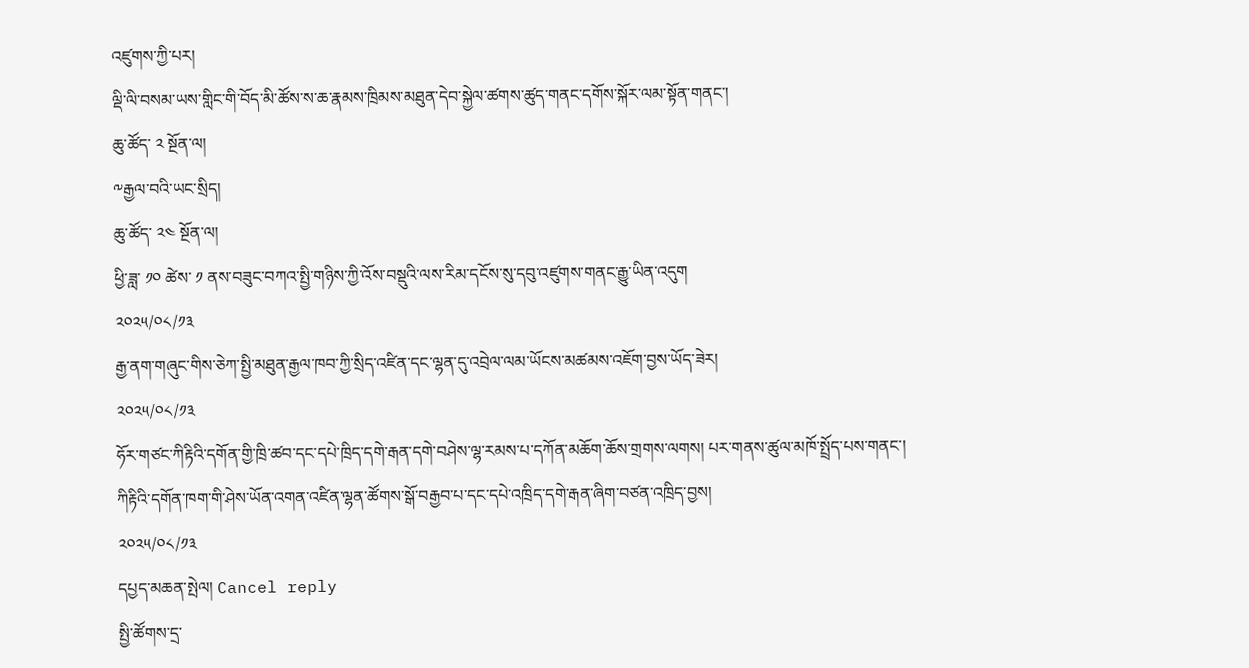འཛུགས་ཀྱི་པར།
ལྡི་ལི་བསམ་ཡས་གླིང་གི་བོད་མི་ཚོས་ས་ཆ་རྣམས་ཁྲིམས་མཐུན་དེབ་སྐྱེལ་ཚགས་ཚུད་གནང་དགོས་སྐོར་ལམ་སྟོན་གནང་།
ཆུ་ཚོད་ ༢ སྔོན་ལ།
༸རྒྱལ་བའི་ཡང་སྲིད།
ཆུ་ཚོད་ ༢༤ སྔོན་ལ།
ཕྱི་ཟླ་ ༡༠ ཚེས་ ༡ ནས་བཟུང་བཀའ་སྤྱི་གཉིས་ཀྱི་འོས་བསྡུའི་ལས་རིམ་དངོས་སུ་དབུ་འཛུགས་གནང་རྒྱུ་ཡིན་འདུག
༢༠༢༥/༠༨/༡༣
རྒྱ་ནག་གཞུང་གིས་ཅེཀ་སྤྱི་མཐུན་རྒྱལ་ཁབ་ཀྱི་སྲིད་འཛིན་དང་ལྷན་དུ་འབྲེལ་ལམ་ཡོངས་མཚམས་འཇོག་བྱས་ཡོད་ཟེར།
༢༠༢༥/༠༨/༡༣
ཧོར་གཙང་ཀིརྟིའི་དགོན་གྱི་ཁྲི་ཚབ་དང་དཔེ་ཁྲིད་དགེ་རྒན་དགེ་བཤེས་ལྷ་རམས་པ་དཀོན་མཆོག་ཆོས་གྲགས་ལགས། པར་གནས་ཚུལ་མཁོ་སྤྲོད་པས་གནང་།
ཀིརྟིའི་དགོན་ཁག་གི་ཤེས་ཡོན་འགན་འཛིན་ལྷན་ཚོགས་སྒོ་བརྒྱབ་པ་དང་དཔེ་འཁྲིད་དགེ་རྒན་ཞིག་བཙན་འཁྲིད་བྱས།
༢༠༢༥/༠༨/༡༣
དཔྱད་མཆན་སྤེལ། Cancel reply
སྤྱི་ཚོགས་དྲ་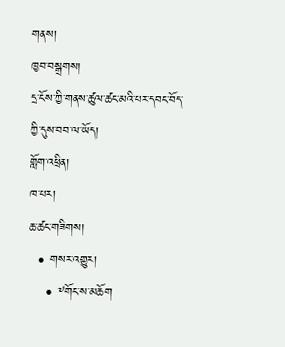གནས།
ཁྱབ་བསྒྲགས།
དྲ་ངོས་ཀྱི་གནས་ཚུལ་ཚང་མའི་པར་དབང་བོད་ཀྱི་དུས་བབ་ལ་ཡོད།
གློག་འཕྲིན།
ཁ་པར།
ཆ་ཚང་གཟིགས།
  • གསར་འགྱུར།
    • ༸གོང་ས་མཆོག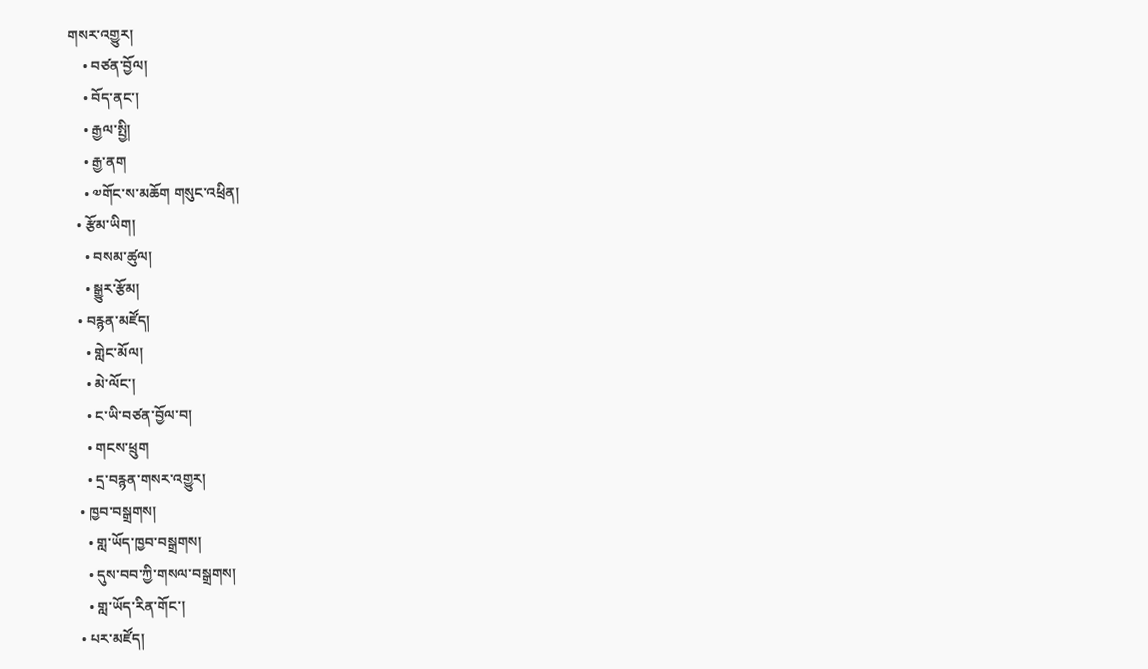གསར་འགྱུར།
    • བཙན་བྱོལ།
    • བོད་ནང་།
    • རྒྱལ་སྤྱི།
    • རྒྱ་ནག
    • ༧གོང་ས་མཆོག གསུང་འཕྲིན།
  • རྩོམ་ཡིག།
    • བསམ་ཚུལ།
    • སྒྱུར་རྩོམ།
  • བརྙན་མཛོད།
    • གླེང་མོལ།
    • མེ་ལོང་།
    • ང་ཡི་བཙན་བྱོལ་བ།
    • གངས་ཕྲུག
    • དྲ་བརྙན་གསར་འགྱུར།
  • ཁྱབ་བསྒྲགས།
    • གླ་ཡོད་ཁྱབ་བསྒྲགས།
    • དུས་བབ་ཀྱི་གསལ་བསྒྲགས།
    • གླ་ཡོད་རིན་གོང་།
  • པར་མཛོད།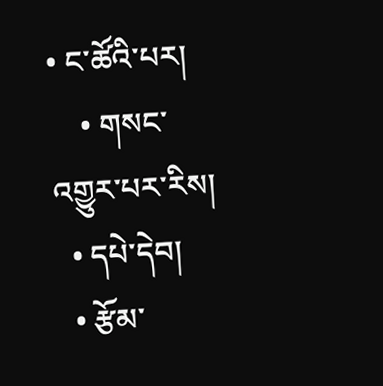• ང་ཚོའི་པར།
    • གསང་འགྱུར་པར་རིས།
  • དཔེ་དེབ།
  • རྩོམ་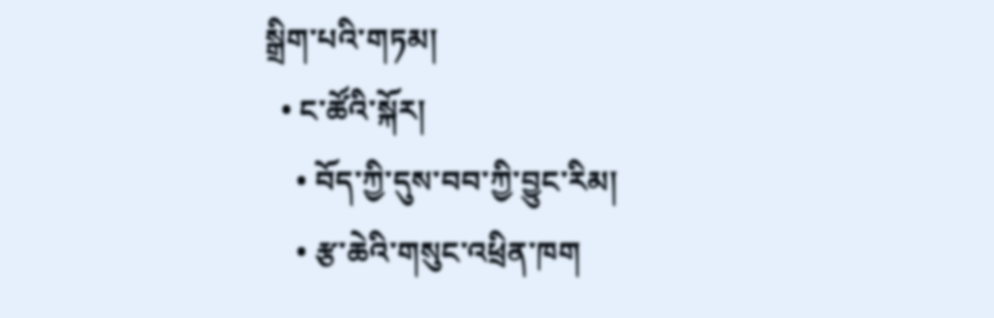སྒྲིག་པའི་གཏམ།
  • ང་ཚོའི་སྐོར།
    • བོད་ཀྱི་དུས་བབ་ཀྱི་བྱུང་རིམ།
    • རྩ་ཆེའི་གསུང་འཕྲིན་ཁག